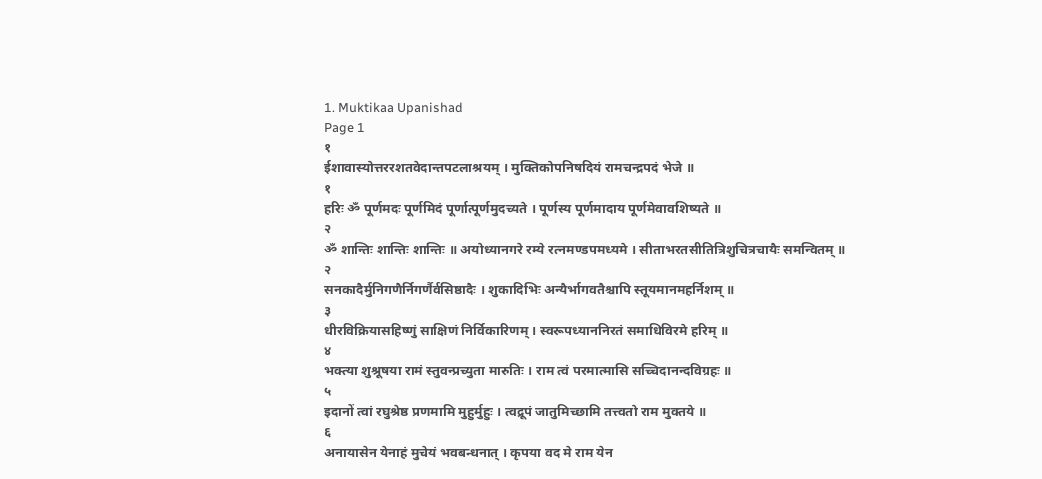1. Muktikaa Upanishad
Page 1
१
ईशावास्योत्तररशतवेदान्तपटलाश्रयम् । मुक्तिकोपनिषदियं रामचन्द्रपदं भेजे ॥
१
हरिः ॐ पूर्णमदः पूर्णमिदं पूर्णात्पूर्णमुदच्यते । पूर्णस्य पूर्णमादाय पूर्णमेवावशिष्यते ॥
२
ॐ शान्तिः शान्तिः शान्तिः ॥ अयोध्यानगरे रम्ये रत्नमण्डपमध्यमे । सीताभरतसीतित्रिशुचित्रचायैः समन्वितम् ॥
२
सनकादैर्मुनिगणैर्निगर्णैर्वसिष्ठादैः । शुकादिभिः अन्यैर्भागवतैश्चापि स्तूयमानमहर्निशम् ॥
३
धीरविक्रियासहिष्णुं साक्षिणं निर्विकारिणम् । स्वरूपध्याननिरतं समाधिविरमे हरिम् ॥
४
भक्त्या शुश्रूषया रामं स्तुवन्प्रच्युता मारुतिः । राम त्वं परमात्मासि सच्चिदानन्दविग्रहः ॥
५
इदानों त्वां रघुश्रेष्ठ प्रणमामि मुहुर्मुहुः । त्वद्रूपं जातुमिच्छामि तत्त्वतो राम मुक्तये ॥
६
अनायासेन येनाहं मुचेयं भवबन्धनात् । कृपया वद मे राम येन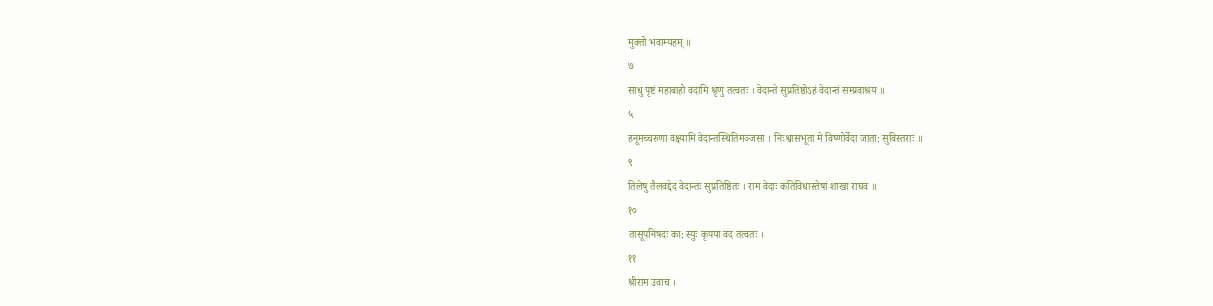मुक्तो भवाम्यहम् ॥
७
साधु पृष्टं महाबाहो वदामि श्रृणु तत्वतः । वेदान्ते सुप्रतिष्ठोऽहं वेदान्तं सम्प्रवाश्रय ॥
५
हनूमच्चरुणा वक्ष्यामि वेदान्तस्थितिमञ्जसा । निःश्वासभूता मे विष्णोर्वेदा जाता: सुविस्तराः ॥
९
तिलेषु तैलवद्देद वेदान्तः सुप्रतिष्ठितः । राम वेदाः कतिविधास्तेषां शाखा राघव ॥
१०
तासूपनिषदः का: स्युः कृपया वद तत्वतः ।
११
श्रीराम उवाच ।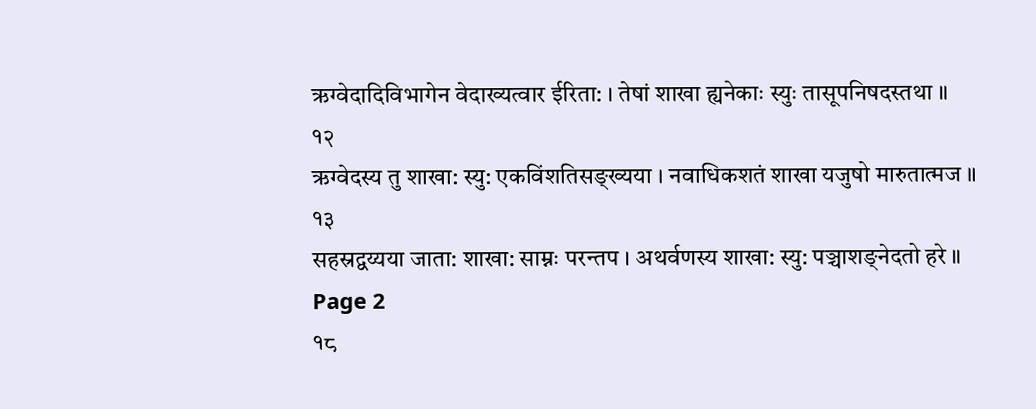ऋग्वेदादिविभागेन वेदाख्यत्वार ईरिता: । तेषां शाखा ह्यनेकाः स्युः तासूपनिषदस्तथा ॥
१२
ऋग्वेदस्य तु शाखा: स्यु: एकविंशतिसङ्ख्यया । नवाधिकशतं शाखा यजुषो मारुतात्मज ॥
१३
सहस्रद्वय्यया जाता: शाखा: साम्नः परन्तप । अथर्वणस्य शाखा: स्यु: पञ्चाशङ्नेदतो हरे ॥
Page 2
१८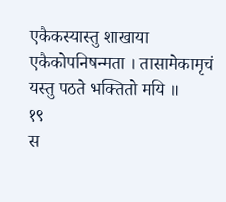एकैकस्यास्तु शाखाया एकैकोपनिषन्मता । तासामेकामृचं यस्तु पठते भक्तितो मयि ॥
१९
स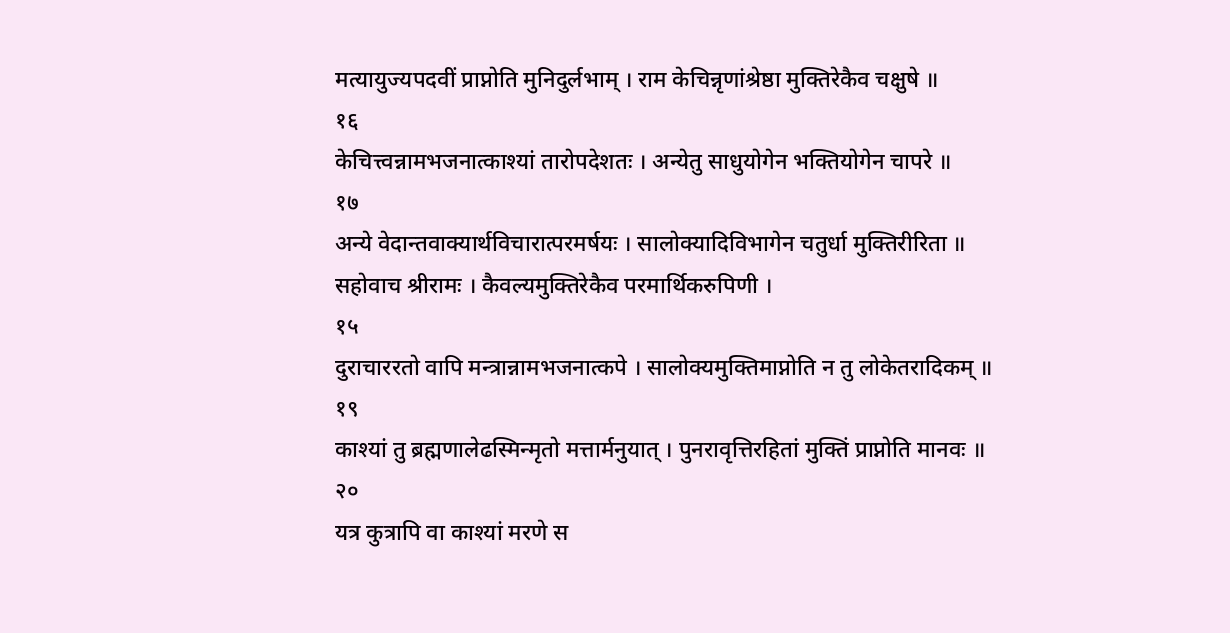मत्यायुज्यपदवीं प्राप्नोति मुनिदुर्लभाम् । राम केचिन्नृणांश्रेष्ठा मुक्तिरेकैव चक्षुषे ॥
१६
केचित्त्वन्नामभजनात्काश्यां तारोपदेशतः । अन्येतु साधुयोगेन भक्तियोगेन चापरे ॥
१७
अन्ये वेदान्तवाक्यार्थविचारात्परमर्षयः । सालोक्यादिविभागेन चतुर्धा मुक्तिरीरिता ॥
सहोवाच श्रीरामः । कैवल्यमुक्तिरेकैव परमार्थिकरुपिणी ।
१५
दुराचाररतो वापि मन्त्रान्नामभजनात्कपे । सालोक्यमुक्तिमाप्नोति न तु लोकेतरादिकम् ॥
१९
काश्यां तु ब्रह्मणालेढस्मिन्मृतो मत्तार्मनुयात् । पुनरावृत्तिरहितां मुक्तिं प्राप्नोति मानवः ॥
२०
यत्र कुत्रापि वा काश्यां मरणे स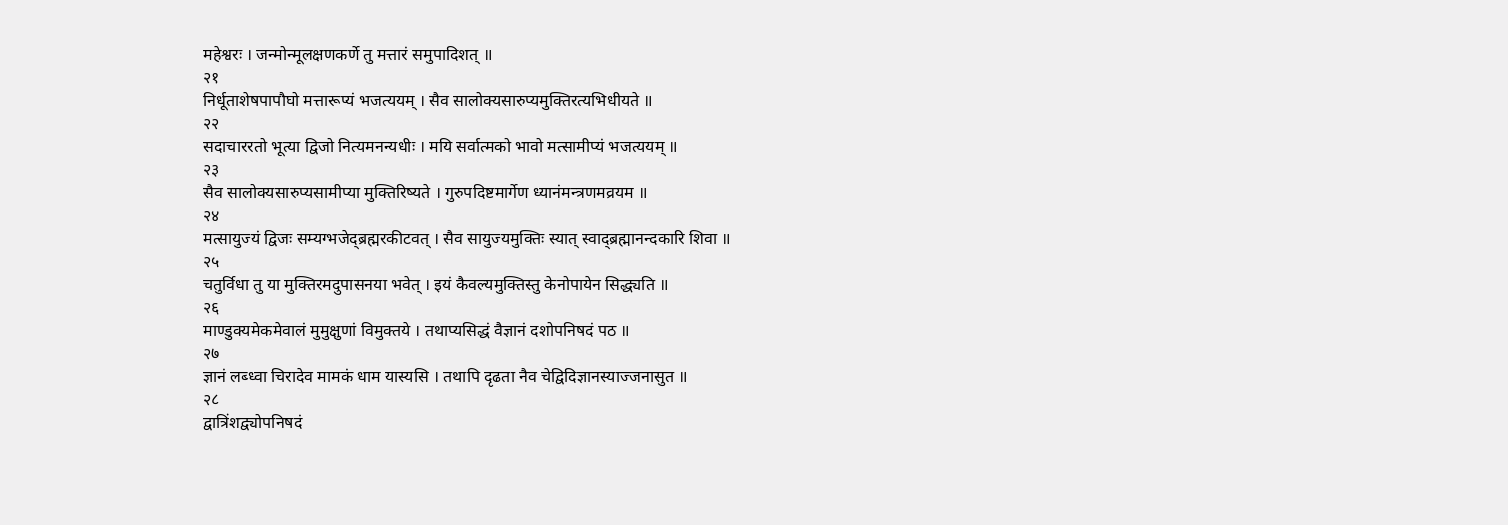महेश्वरः । जन्मोन्मूलक्षणकर्णे तु मत्तारं समुपादिशत् ॥
२१
निर्धूताशेषपापौघो मत्तारूप्यं भजत्ययम् । सैव सालोक्यसारुप्यमुक्तिरत्यभिधीयते ॥
२२
सदाचाररतो भूत्या द्विजो नित्यमनन्यधीः । मयि सर्वात्मको भावो मत्सामीप्यं भजत्ययम् ॥
२३
सैव सालोक्यसारुप्यसामीप्या मुक्तिरिष्यते । गुरुपदिष्टमार्गेण ध्यानंमन्त्रणमव्रयम ॥
२४
मत्सायुज्यं द्विजः सम्यग्भजेद्ब्रह्मरकीटवत् । सैव सायुज्यमुक्तिः स्यात् स्वाद्ब्रह्मानन्दकारि शिवा ॥
२५
चतुर्विधा तु या मुक्तिरमदुपासनया भवेत् । इयं कैवल्यमुक्तिस्तु केनोपायेन सिद्ध्यति ॥
२६
माण्डुक्यमेकमेवालं मुमुक्षुणां विमुक्तये । तथाप्यसिद्धं वैज्ञानं दशोपनिषदं पठ ॥
२७
ज्ञानं लब्ध्वा चिरादेव मामकं धाम यास्यसि । तथापि दृढता नैव चेद्विदिज्ञानस्याज्जनासुत ॥
२८
द्वात्रिंशद्व्योपनिषदं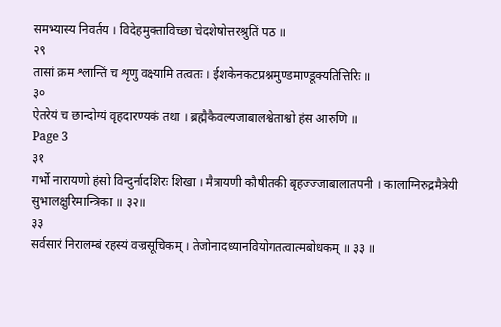समभ्यास्य निवर्तय । विदेहमुक्ताविच्छा चेदशेषोत्तरश्रुतिं पठ ॥
२९
तासां क्रम श्लान्तिं च शृणु वक्ष्यामि तत्वतः । ईशकेनकटप्रश्नमुण्डमाण्डूक्यतित्तिरिः ॥
३०
ऐतरेयं च छान्दोग्यं वृहदारण्यकं तथा । ब्रह्मैकैवल्यजाबालश्वेताश्वो हंस आरुणि ॥
Page 3
३१
गर्भो नारायणो हंसो विन्दुर्नादशिरः शिखा । मैत्रायणी कौषीतकी बृहज्ज्जाबालातपनी । कालाग्निरुद्रमैत्रेयी सुभालक्षुरिमान्त्रिका ॥ ३२॥
३३
सर्वसारं निरालम्बं रहस्यं वज्रसूचिकम् । तेजोनादध्यानवियोगतत्वात्मबोधकम् ॥ ३३ ॥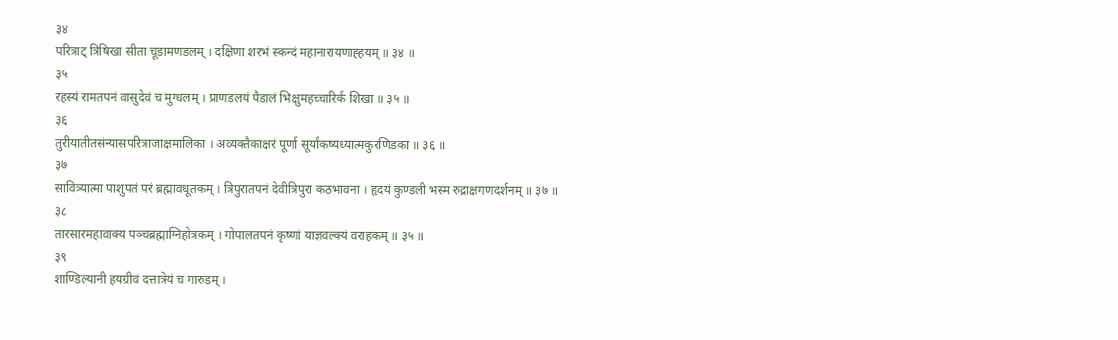३४
परित्राट् त्रिषिखा सीता चूडामणडलम् । दक्षिणा शरभं स्कन्दं महानारायणाह्हयम् ॥ ३४ ॥
३५
रहस्यं रामतपनं वासुदेवं च मुग्धलम् । प्राणडलयं पैडालं भिक्षुमहच्चारिर्क शिखा ॥ ३५ ॥
३६
तुरीयातीतसंन्यासपरित्राजाक्षमालिका । अव्यक्तैकाक्षरं पूर्णा सूर्यांकष्यध्यात्मकुरणिडका ॥ ३६ ॥
३७
सावित्र्यात्मा पाशुपतं परं ब्रह्मावधूतकम् । त्रिपुरातपनं देवीत्रिपुरा कठभावना । हृदयं कुण्डली भस्म रुद्राक्षगणदर्शनम् ॥ ३७ ॥
३८
तारसारमहावाक्य पञ्चब्रह्माग्निहोत्रकम् । गोपालतपनं कृष्णां याज्ञवल्क्यं वराहकम् ॥ ३५ ॥
३९
शाण्डिल्यानी हयग्रीवं दत्तात्रेयं च गारुडम् ।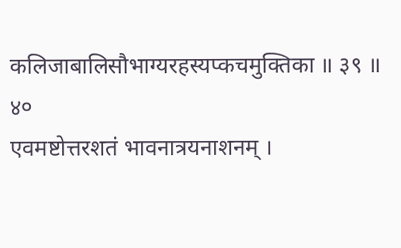कलिजाबालिसौभाग्यरहस्यप्कचमुक्तिका ॥ ३९ ॥
४०
एवमष्टोत्तरशतं भावनात्रयनाशनम् ।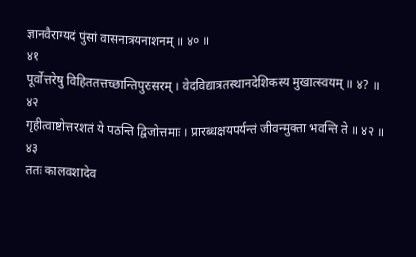ज्ञानवैराग्यदं पुंसां वासनात्रयनाशनम् ॥ ४० ॥
४१
पूर्वोत्तरेषु विहिततत्तच्छान्तिपुरःसरम् । वेदविद्यात्रतस्थानदेशिकस्य मुखात्स्वयम् ॥ ४? ॥
४२
गृहीत्वाष्टोत्तरशतं ये पठन्ति द्विजोत्तमाः । प्रारब्धक्षयपर्यन्तं जीवन्मुक्ता भवन्ति ते ॥ ४२ ॥
४३
ततः कालवशादेव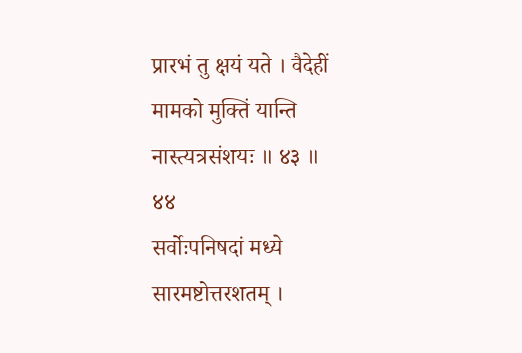प्रारभं तु क्षयं यते । वैदेहीं मामको मुक्तिं यान्ति नास्त्यत्रसंशयः ॥ ४३ ॥
४४
सर्वोःपनिषदां मध्ये सारमष्टोत्तरशतम् ।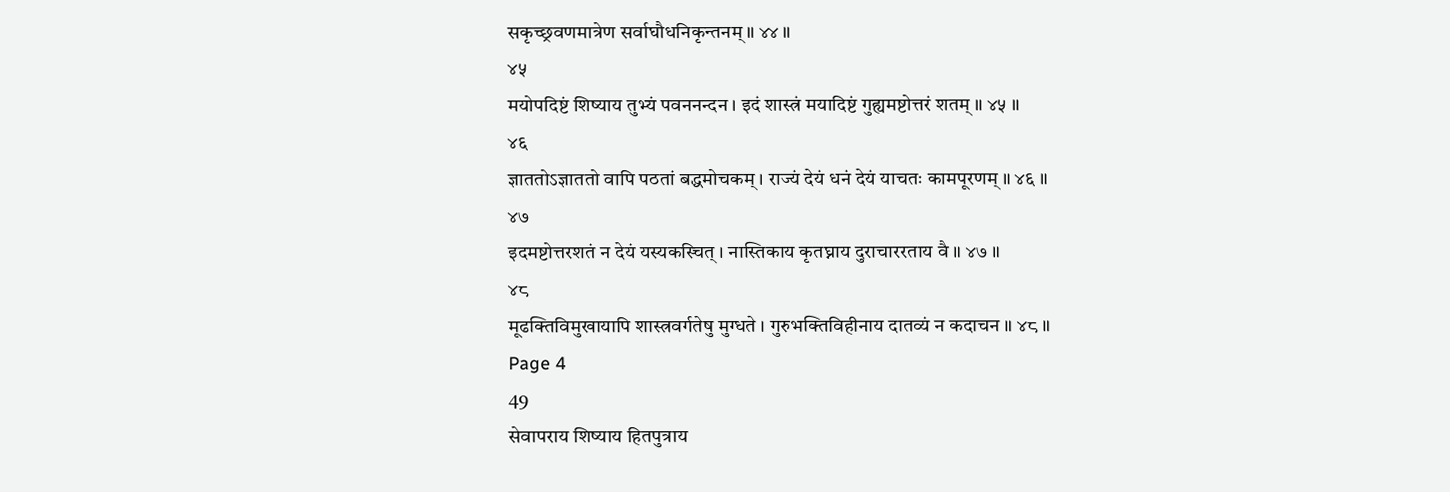सकृच्छ्रवणमात्रेण सर्वाघौधनिकृन्तनम् ॥ ४४ ॥
४५
मयोपदिष्टं शिष्याय तुभ्यं पवननन्दन । इदं शास्त्रं मयादिष्टं गुह्यमष्टोत्तरं शतम् ॥ ४५ ॥
४६
ज्ञाततोऽज्ञाततो वापि पठतां बद्धमोचकम् । राज्यं देयं धनं देयं याचतः कामपूरणम् ॥ ४६ ॥
४७
इदमष्टोत्तरशतं न देयं यस्यकस्चित् । नास्तिकाय कृतघ्नाय दुराचाररताय वै ॥ ४७ ॥
४८
मूढक्तिविमुखायापि शास्त्रवर्गतेषु मुग्धते । गुरुभक्तिविहीनाय दातव्यं न कदाचन ॥ ४८ ॥
Page 4
49
सेवापराय शिष्याय हितपुत्राय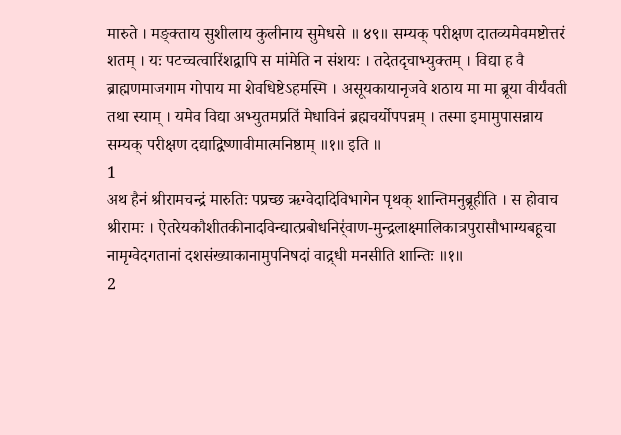मारुते । मङ्क्ताय सुशीलाय कुलीनाय सुमेधसे ॥ ४९॥ सम्यक् परीक्षण दातव्यमेवमष्टोत्तरं शतम् । यः पटच्चत्वारिंशद्वापि स मांमेति न संशयः । तदेतदृचाभ्युक्तम् । विद्या ह वै ब्राह्मणमाजगाम गोपाय मा शेवधिष्टेऽहमस्मि । असूयकायानृजवे शठाय मा मा ब्रूया वीर्यंवती तथा स्याम् । यमेव विद्या अभ्युतमप्रतिं मेधाविनं ब्रह्मचर्योपपन्नम् । तस्मा इमामुपासन्नाय सम्यक् परीक्षण दद्याद्विष्णावीमात्मनिष्ठाम् ॥१॥ इति ॥
1
अथ हैनं श्रीरामचन्द्रं मारुतिः पप्रच्छ ऋग्वेदादिविभागेन पृथक् शान्तिमनुब्रूहीति । स होवाच श्रीरामः । ऐतरेयकौशीतकीनादविन्द्यात्प्रबोधनिर्॑वाण-मुन्द्रलाक्ष्मालिकात्रपुरासौभाग्यबहूचा नामृग्वेदगतानां दशसंख्याकानामुपनिषदां वाद्र्धी मनसीति शान्तिः ॥१॥
2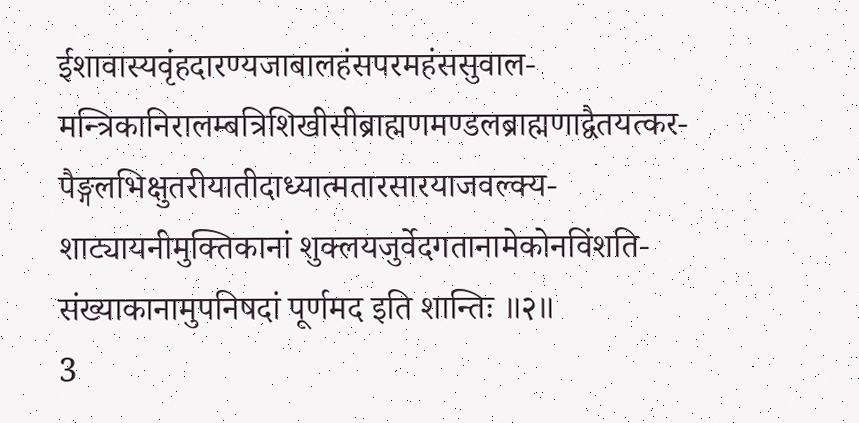ईशावास्यवृंहदारण्यजाबालहंसपरमहंससुवाल-मन्त्रिकानिरालम्बत्रिशिखीसीब्राह्मणमण्डलब्राह्मणाद्वैतयत्कर-पैङ्गलभिक्षुतरीयातीदाध्यात्मतारसारयाजवल्क्य-शाट्यायनीमुक्तिकानां शुक्लयजुर्वेदगतानामेकोनविंशति-संख्याकानामुपनिषदां पूर्णमद इति शान्तिः ॥२॥
3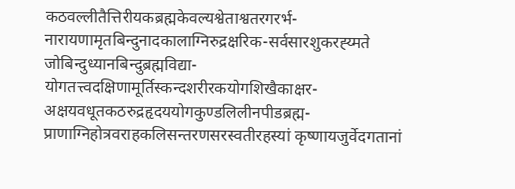कठवल्लीतैत्तिरीयकब्रह्मकेवल्यश्वेताश्वतरगरर्भ-नारायणामृतबिन्दुनादकालाग्निरुद्रक्षरिक-सर्वसारशुकरह्य्मते जोबिन्दुध्यानबिन्दुब्रह्मविद्या-योगतत्त्वदक्षिणामूर्तिस्कन्दशरीरकयोगशिखैकाक्षर-अक्षयवधूतकठरुद्रहृदययोगकुण्डलिलीनपीडब्रह्म-प्राणाग्निहोत्रवराहकलिसन्तरणसरस्वतीरहस्यां कृष्णायजुर्वेदगतानां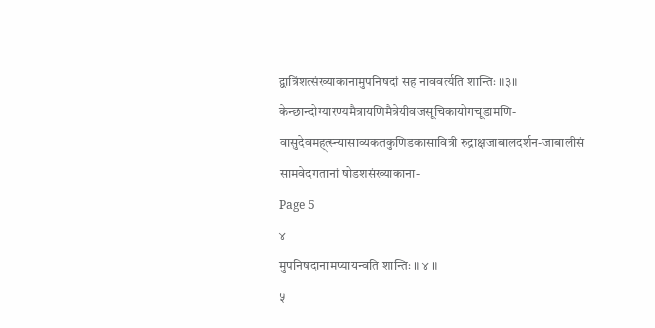द्वात्रिंशत्संख्याकानामुपनिषदां सह नाववर्त्यति शान्तिः ॥३॥
केन्छान्दोग्यारण्यमैत्रायणिमैत्रेयीवजसूचिकायोगचूडामणि-वासुदेवमह्त्स्न्यासाव्यकतकुणिडकासावित्री रुद्राक्षजाबालदर्शन-जाबालीसं सामवेदगतानां षोडशसंख्याकाना-
Page 5
४
मुपनिषदानामप्यायन्वति शान्तिः ॥ ४ ॥
५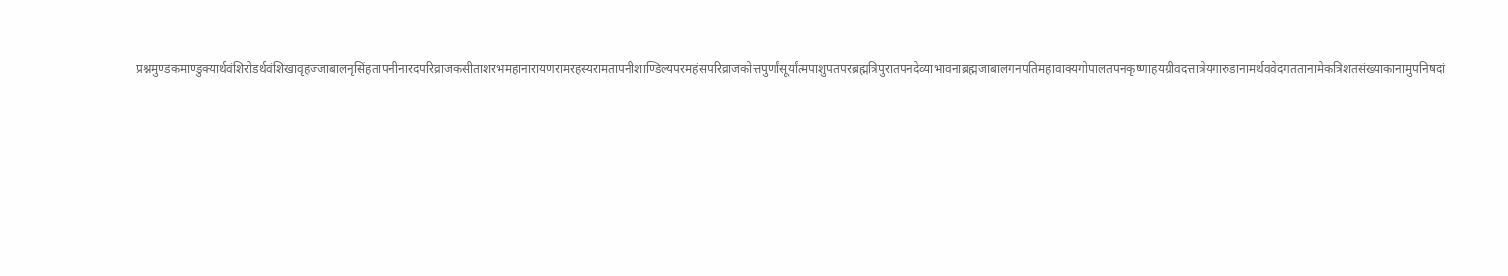प्रश्नमुण्डकमाण्डुक्यार्थवंशिरोडर्थवंशिखावृहज्जाबालनृसिंहतापनीनारदपरिव्राजकसीताशरभमहानारायणरामरहस्यरामतापनीशाण्डिल्यपरमहंसपरिव्राजकोत्तपुर्णांसूर्यांत्मपाशुपतपरब्रह्मत्रिपुरातपनदेव्याभावनाब्रह्मजाबालगनपतिमहावाक्यगोपालतपनकृष्णाहयग्रीवदत्तात्रेयगारुडानामर्थववेदगततानामेकत्रिशतसंख्याकानामुपनिषदां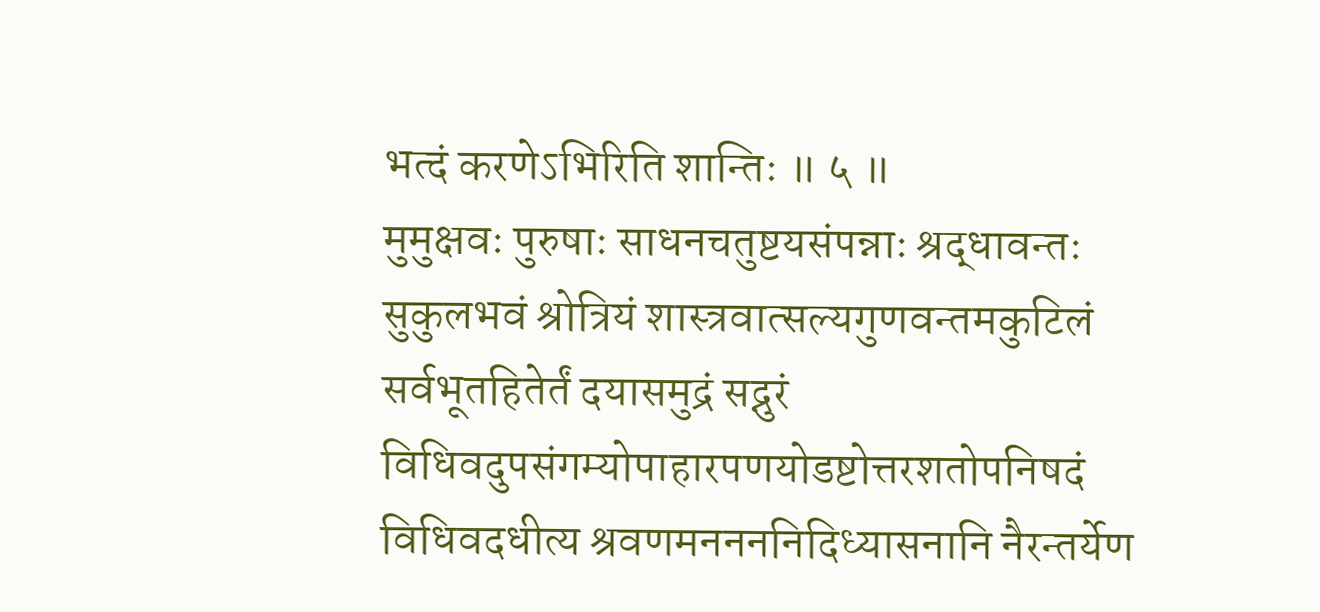भत्दं करणेऽभिरिति शान्तिः ॥ ५ ॥
मुमुक्षवः पुरुषाः साधनचतुष्टयसंपन्नाः श्रद्धावन्तः सुकुलभवं श्रोत्रियं शास्त्रवात्सल्यगुणवन्तमकुटिलं सर्वभूतहितेर्तं दयासमुद्रं सद्नुरं विधिवदुपसंगम्योपाहारपणयोडष्टोत्तरशतोपनिषदं विधिवदधीत्य श्रवणमननननिदिध्यासनानि नैरन्तर्येण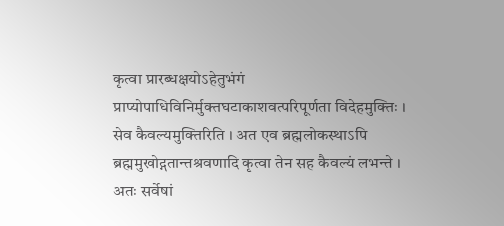कृत्वा प्रारब्धक्षयोऽहेतुभंगं प्राप्योपाधिविनिर्मुक्तघटाकाशवत्परिपूर्णता विदेहमुक्तिः । सेव कैवल्यमुक्तिरिति । अत एव ब्रह्मलोकस्थाऽपि ब्रह्ममुखोद्गतान्तश्रवणादि कृत्वा तेन सह कैवल्यं लभन्ते । अतः सर्वेषां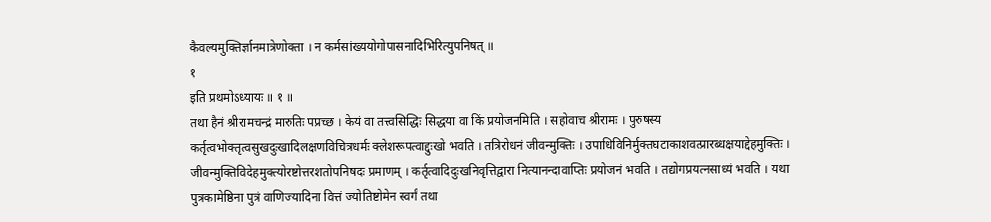कैवल्यमुक्तिर्ज्ञानमात्रेणोक्ता । न कर्मसांख्ययोगोपासनादिभिरित्युपनिषत् ॥
१
इति प्रथमोऽध्यायः ॥ १ ॥
तथा हैनं श्रीरामचन्द्रं मारुतिः पप्रच्छ । केयं वा तत्त्वसिद्धिः सिद्धया वा किं प्रयोजनमिति । सहोवाच श्रीरामः । पुरुषस्य कर्तृत्वभोक्तृत्वसुखदुःखादिलक्षणविचित्रधर्मः क्लेशरूपत्वाद्दुःखो भवति । तत्रिरोधनं जीवन्मुक्तिः । उपाधिविनिर्मुक्तघटाकाशवत्प्रारब्धक्षयाद्देहमुक्तिः ।
जीवन्मुक्तिविदेहमुक्त्योरष्टोत्तरशतोपनिषदः प्रमाणम् । कर्तृत्वादिदुःखनिवृत्तिद्वारा नित्यानन्दावाप्तिः प्रयोजनं भवति । तद्योगप्रयत्नसाध्यं भवति । यथा पुत्रकामेष्ठिना पुत्रं वाणिज्यादिना वित्तं ज्योतिष्टोमेन स्वर्गं तथा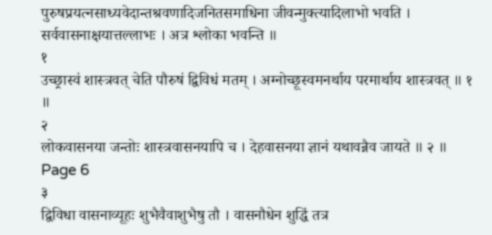पुरुषप्रयत्नसाध्यवेदान्तश्रवणादिजनितसमाधिना जीवन्मुक्त्यादिलाभो भवति । सर्ववासनाक्षयात्तल्लाभः । अत्र श्लोका भवन्ति ॥
१
उच्छ्रास्वं शास्त्रवत् चेति पौरुषं द्विविधं मतम् । अग्नोच्छूस्वमनर्थाय परमार्थाय शास्त्रवत् ॥ १ ॥
२
लोकवासनया जन्तोः शास्त्रवासनयापि च । देहवासनया ज्ञानं यथावन्नैव जायते ॥ २ ॥
Page 6
३
द्विविधा वासनाव्यूहः शुभैवैवाशुभैषु तौ । वासनौधेन शुद्धिं तत्र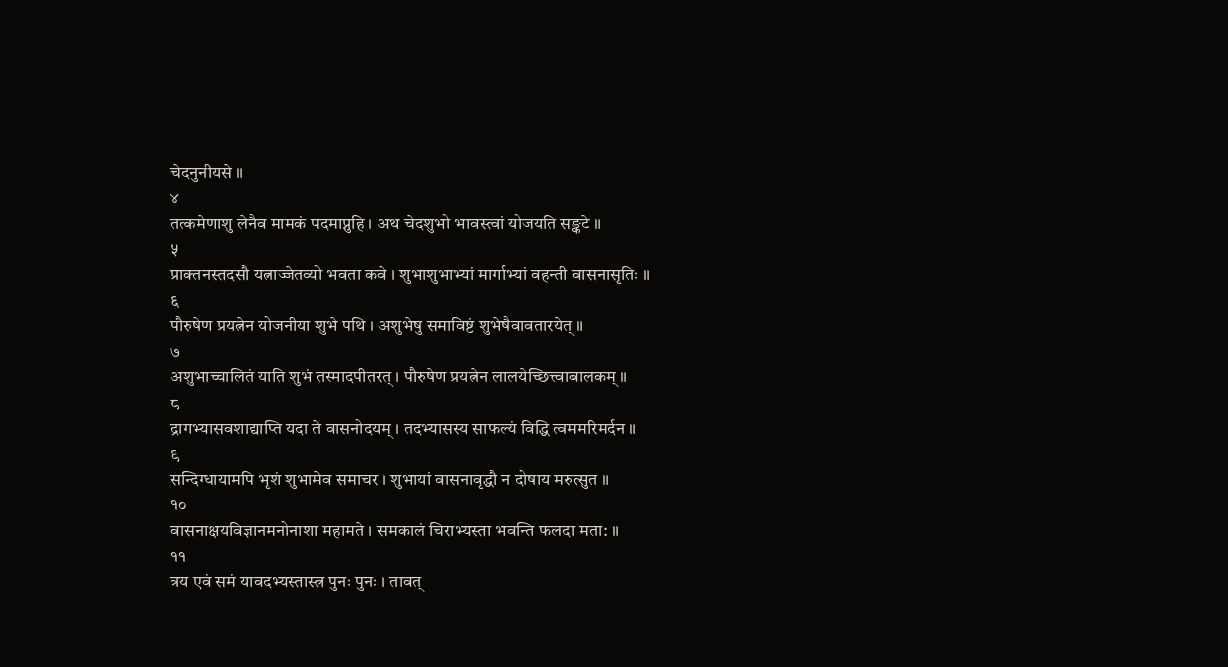चेदनुनीयसे ॥
४
तत्कमेणाशु लेनैव मामकं पदमाप्नुहि । अथ चेदशुभो भावस्त्वां योजयति सङ्कटे ॥
५
प्राक्तनस्तदसौ यत्नाज्जेतव्यो भवता कवे । शुभाशुभाभ्यां मार्गाभ्यां वहन्ती वासनासृतिः ॥
६
पौरुषेण प्रयत्नेन योजनीया शुभे पथि । अशुभेषु समाविष्टं शुभेषैवावतारयेत् ॥
७
अशुभाच्चालितं याति शुभं तस्मादपीतरत् । पौरुषेण प्रयत्नेन लालयेच्छित्त्वाबालकम् ॥
८
द्रागभ्यासवशाद्याप्ति यदा ते वासनोदयम् । तदभ्यासस्य साफल्यं विद्धि त्वममरिमर्दन ॥
९
सन्दिग्धायामपि भृशं शुभामेव समाचर । शुभायां वासनावृद्धौ न दोषाय मरुत्सुत ॥
१०
वासनाक्षयविज्ञानमनोनाशा महामते । समकालं चिराभ्यस्ता भवन्ति फलदा मता: ॥
११
त्रय एवं समं यावदभ्यस्तास्त्र पुनः पुनः । तावत्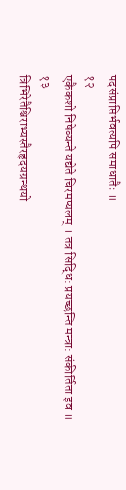पदसंप्राप्तिर्भवत्यपि समाधातैः ॥
१२
एकैकशो निषेव्यन्ते यद्येते चिरमप्यलम् । तत्र सिद्धि: प्रयच्छन्ति मन्त्रा: संकीर्तिता इव ॥
१३
त्रिभिरेतैश्चिराभ्यस्तैरहृदयग्रन्थयो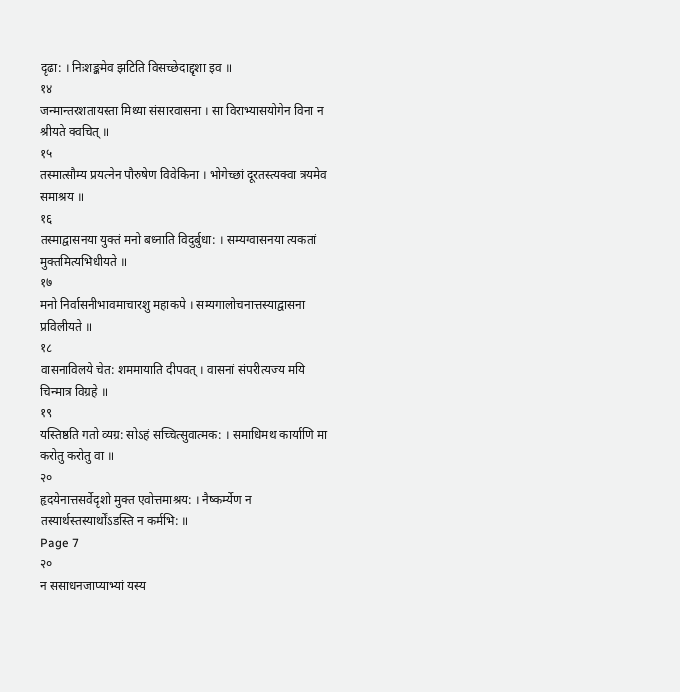दृढा: । निःशङ्कमेव झटिति विसच्छेदाद्दृशा इव ॥
१४
जन्मान्तरशतायस्ता मिथ्या संसारवासना । सा विराभ्यासयोगेन विना न श्रीयते क्वचित् ॥
१५
तस्मात्सौम्य प्रयत्नेन पौरुषेण विवेकिना । भोगेच्छां दूरतस्त्यक्वा त्रयमेव समाश्रय ॥
१६
तस्माद्वासनया युक्तं मनो बध्नाति विदुर्बुधा: । सम्यग्वासनया त्यकतां मुक्तमित्यभिधीयते ॥
१७
मनो निर्वासनीभावमाचारशु महाकपे । सम्यगालोचनात्तस्याद्वासना प्रविलीयते ॥
१८
वासनाविलये चेत: शममायाति दीपवत् । वासनां संपरीत्यज्य मयि चिन्मात्र विग्रहे ॥
१९
यस्तिष्ठति गतो व्यग्र: सोऽहं सच्चित्सुवात्मक: । समाधिमथ कार्याणि मा करोतु करोतु वा ॥
२०
हृदयेनात्तसर्वेदृशो मुक्त एवोत्तमाश्रय: । नैष्कर्म्येण न तस्यार्थस्तस्यार्थोंऽडस्ति न कर्मभि: ॥
Page 7
२०
न ससाधनजाप्याभ्यां यस्य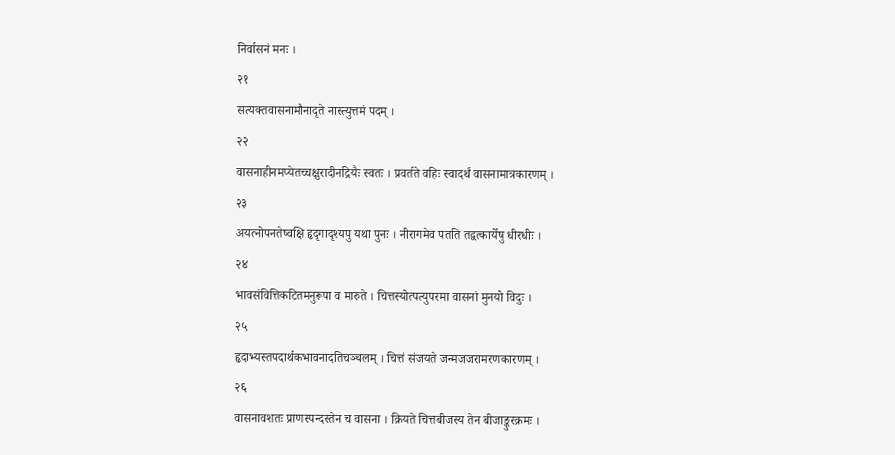निर्वासनं मनः ।
२१
सत्यक्तवासनामौनादृते नास्त्युत्तमं पदम् ।
२२
वासनाहीनमप्येतच्चक्षुरादीनद्रियैः स्वतः । प्रवर्तते वहिः स्वादर्थं वासनामात्रकारणम् ।
२३
अयत्नोपनतेष्वक्षि हृदृगादृश्यपु यथा पुनः । नीरागमेव पतति तद्वत्कार्येषु धीरधीः ।
२४
भावसंवित्तिकटितमनुरूपा व मारुते । चित्तस्योत्पत्युपरमा वासनां मुनयो विदुः ।
२५
हृदाभ्यस्तपदार्थकभावनादतिचञ्चलम् । चित्तं संजयते जन्मजजरामरणकारणम् ।
२६
वासनावशतः प्राणस्पन्दस्तेन च वासना । क्रियते चित्तबीजस्य तेन बीजाङ्कुरक्रमः ।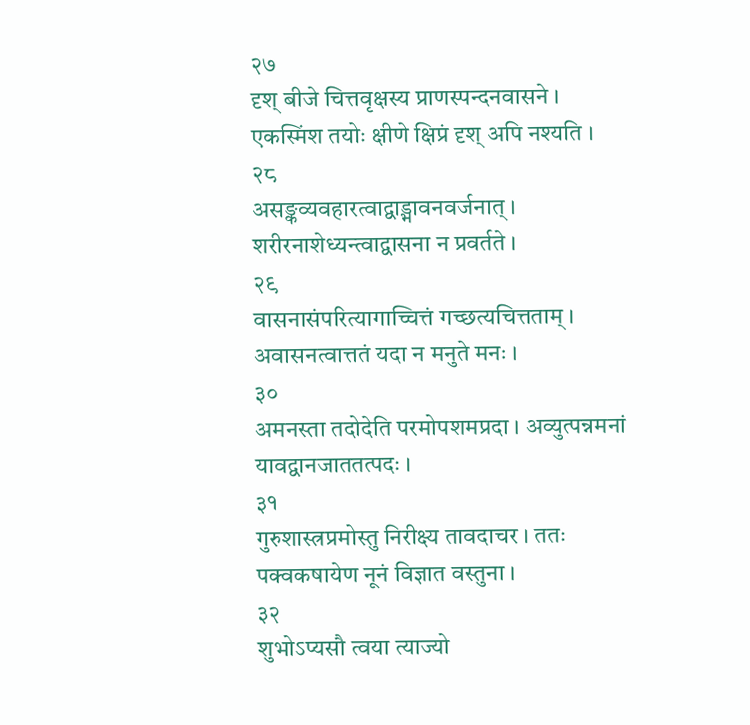२७
दृश् बीजे चित्तवृक्षस्य प्राणस्पन्दनवासने । एकस्मिंश तयोः क्षीणे क्षिप्रं दृश् अपि नश्यति ।
२८
असङ्कव्यवहारत्वाद्वाड्भावनवर्जनात् । शरीरनाशेध्यन्त्वाद्वासना न प्रवर्तते ।
२९
वासनासंपरित्यागाच्चित्तं गच्छत्यचित्तताम् । अवासनत्वात्ततं यदा न मनुते मनः ।
३०
अमनस्ता तदोदेति परमोपशमप्रदा । अव्युत्पन्नमनां यावद्वानजाततत्पदः ।
३१
गुरुशास्त्रप्रमोस्तु निरीक्ष्य तावदाचर । ततः पक्वकषायेण नूनं विज्ञात वस्तुना ।
३२
शुभोऽप्यसौ त्वया त्याज्यो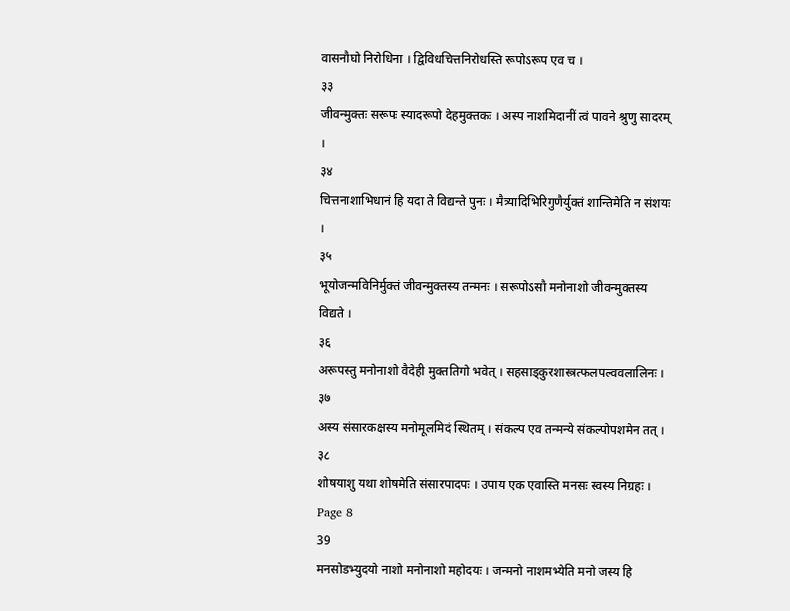वासनौघो निरोधिना । द्विविधचित्तनिरोधस्ति रूपोऽरूप एव च ।
३३
जीवन्मुक्तः सरूपः स्यादरूपो देहमुक्तकः । अस्प नाशमिदानीं त्वं पावने श्रुणु सादरम् ।
३४
चित्तनाशाभिधानं हि यदा ते विद्यन्ते पुनः । मैत्र्यादिभिरिगुणैर्युक्तं शान्तिमेति न संशयः ।
३५
भूयोजन्मविनिर्मुक्तं जीवन्मुक्तस्य तन्मनः । सरूपोऽसौ मनोनाशो जीवन्मुक्तस्य विद्यते ।
३६
अरूपस्तु मनोनाशो वैदेही मुक्ततिगो भवेत् । सहसाड्कुरशास्त्रत्फलपल्ववलालिनः ।
३७
अस्य संसारकक्षस्य मनोमूलमिदं स्थितम् । संकल्प एव तन्मन्ये संकल्पोपशमेन तत् ।
३८
शोषयाशु यथा शोषमेति संसारपादपः । उपाय एक एवास्ति मनसः स्वस्य निग्रहः ।
Page 8
39
मनसोडभ्युदयो नाशो मनोनाशो महोदयः । जन्मनो नाशमभ्येति मनो जस्य हि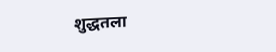शुद्धतला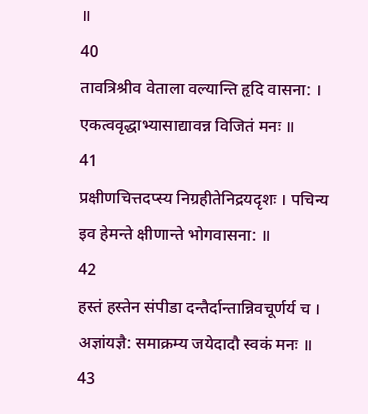॥
40
तावत्रिश्रीव वेताला वल्यान्ति हृदि वासना: । एकत्ववृद्धाभ्यासाद्यावन्न विजितं मनः ॥
41
प्रक्षीणचित्तदप्स्य निग्रहीतेनिद्रयदृशः । पचिन्य इव हेमन्ते क्षीणान्ते भोगवासना: ॥
42
हस्तं हस्तेन संपीडा दन्तैर्दान्तान्निवचूर्णर्य च । अज्ञांयज्ञै: समाक्रम्य जयेदादौ स्वकं मनः ॥
43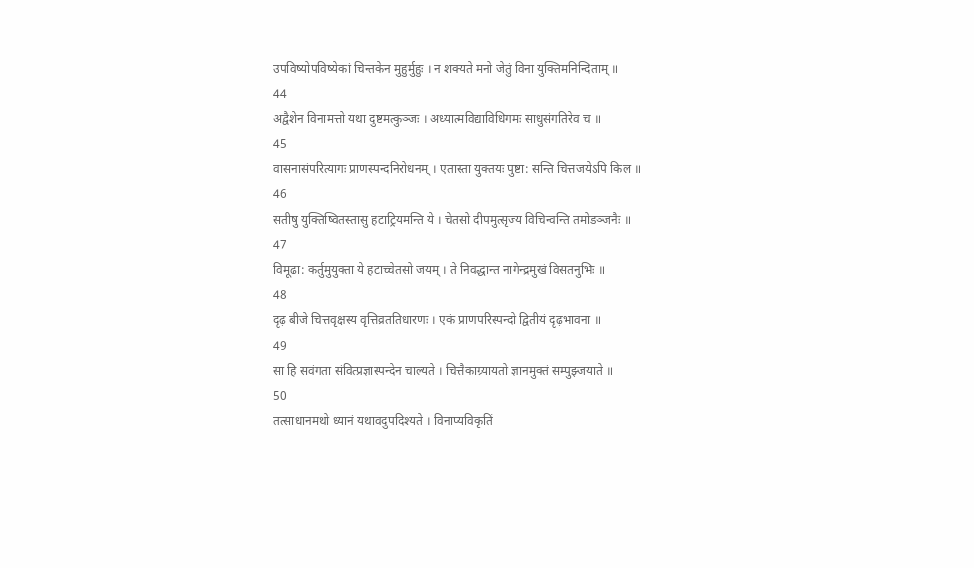उपविष्योपविष्येकां चिन्तकेन मुहुर्मुहुः । न शक्यते मनो जेतुं विना युक्तिमनिन्दिताम् ॥
44
अद्वैशेन विनामत्तो यथा दुष्टमत्कुञ्जः । अध्यात्मविद्याविधिगमः साधुसंगतिरेव च ॥
45
वासनासंपरित्यागः प्राणस्पन्दनिरोधनम् । एतास्ता युक्तयः पुष्टा: सन्ति चित्तजयेऽपि किल ॥
46
सतीषु युक्तिष्वितस्तासु हटाट्रियमन्ति ये । चेतसो दीपमुत्सृज्य विचिन्वन्ति तमोडञ्जनैः ॥
47
विमूढा: कर्तुमुयुक्ता ये हटाच्चेतसो जयम् । ते निवद्धान्त नागेन्द्रमुखं विसतनुभिः ॥
48
दृढ़ बीजे चित्तवृक्षस्य वृत्तिव्रततिधारणः । एकं प्राणपरिस्पन्दो द्वितीयं दृढ़भावना ॥
49
सा हि सवंगता संवित्प्रज्ञास्पन्देन चाल्यते । चित्तैकाग्र्यायतो ज्ञानमुक्तं सम्पुझ्जयाते ॥
50
तत्साधानमथो ध्यानं यथावदुपदिश्यते । विनाप्यविकृतिं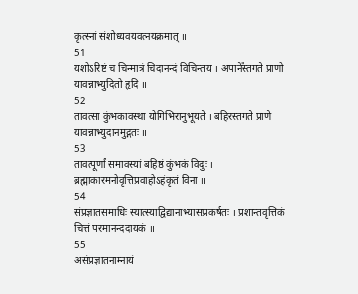कृत्स्नां संशोध्यवयवत्नयक्रमात् ॥
51
यशोऽरिष्टं च चिन्मात्रं चिदानन्दं विचिन्तय । अपाने᳚स्तगते प्राणो यावन्नाभ्युदितो हृदि ॥
52
तावत्सा कुंभकावस्था योगिभिरानुभूयते । बहिरस्तगते प्राणे यावन्नाभ्युदानमुद्गतः ॥
53
तावत्पूर्णां समावस्यां बहिष्ठं कुंभकं विदुः । ब्रह्माकारमनोवृत्तिप्रवाहोऽहंकृतं विना ॥
54
संप्रज्ञातसमाधिः स्यात्स्याद्विद्यानाभ्यासप्रकर्षतः । प्रशान्तवृत्तिकं चित्तं परमानन्ददायकं ॥
55
असंप्रज्ञातनाम्नायं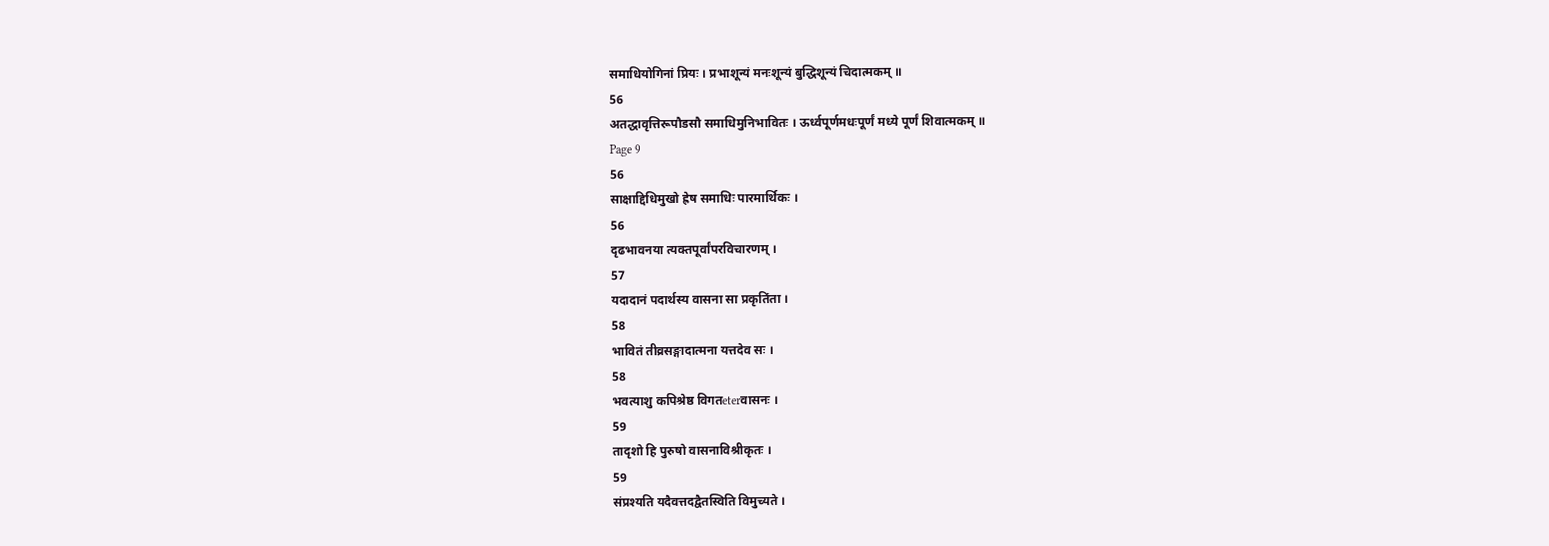समाधियोगिनां प्रियः । प्रभाशून्यं मनःशून्यं बुद्धिशून्यं चिदात्मकम् ॥
56
अतद्धावृत्तिरूपौडसौ समाधिमुनिभावितः । ऊर्ध्वपूर्णमधःपूर्णं मध्ये पूर्णं शिवात्मकम् ॥
Page 9
56
साक्षाद्दिधिमुखो ह्रेष समाधिः पारमार्थिकः ।
56
दृढभावनया त्यक्तपूर्वांपरविचारणम् ।
57
यदादानं पदार्थस्य वासना सा प्रकृतिंता ।
58
भावितं तीव्रसङ्गादात्मना यत्तदेव सः ।
58
भवत्याशु कपिश्रेष्ठ विगतeterवासनः ।
59
तादृशो हि पुरुषो वासनाविश्रीकृतः ।
59
संप्रश्यति यदैवत्तदद्वैतस्विति विमुच्यते ।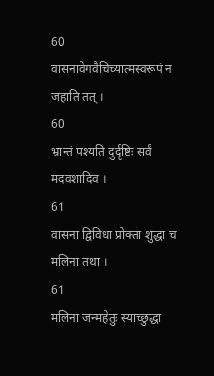60
वासनावेगवैचिच्यात्मस्वरूपं न जहाति तत् ।
60
भ्रान्तं पश्यति दुर्दृष्टिः सर्वं मदवशादिव ।
61
वासना द्विविधा प्रोक्ता शुद्धा च मलिना तथा ।
61
मलिना जन्महेतुः स्याच्छुद्धा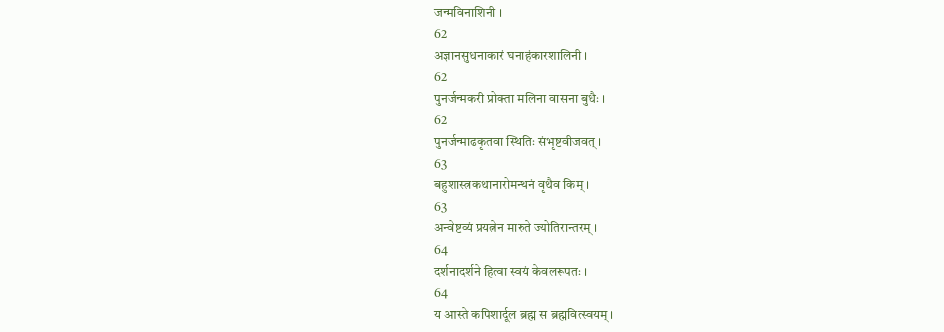जन्मविनाशिनी ।
62
अज्ञानसुधनाकारं घनाहंकारशालिनी ।
62
पुनर्जन्मकरी प्रोक्ता मलिना वासना बुधैः ।
62
पुनर्जन्माढकृतवा स्थितिः संभृष्टवीजवत् ।
63
बहुशास्त्रकथानारोमन्थनं वृथैव किम् ।
63
अन्वेष्टव्यं प्रयत्नेन मारुते ज्योतिरान्तरम् ।
64
दर्शनादर्शने हित्वा स्वयं केवलरूपतः ।
64
य आस्ते कपिशार्दूल ब्रह्म स ब्रह्मवित्स्वयम् ।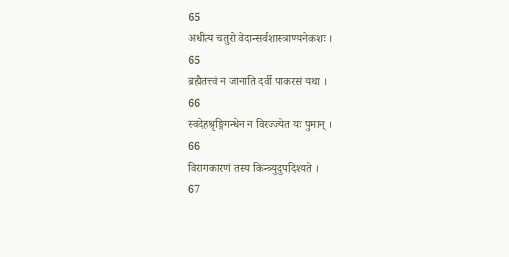65
अधीत्य चतुरो वेदान्सर्वशास्त्राण्यनेकशः ।
65
ब्रह्मैतत्त्वं न जानाति दर्वी पाकरसं यथा ।
66
स्वदेहश्रृङ्गिगन्धेन न विरज्ज्येत यः पुमान् ।
66
विरागकारणं तस्य किन्त्र्युदुपदिश्यते ।
67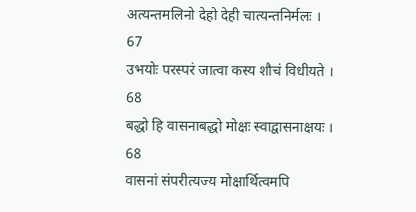अत्यन्तमलिनो देहो देही चात्यन्तनिर्मलः ।
67
उभयोः परस्परं जात्वा कस्य शौचं विधीयते ।
68
बद्धो हि वासनाबद्धो मोक्षः स्वाद्वासनाक्षयः ।
68
वासनां संपरीत्यज्य मोक्षार्थित्वमपि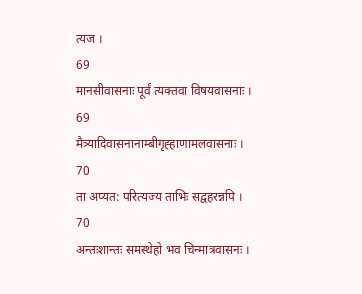त्यज ।
69
मानसीवासनाः पूर्वं त्यक्तवा विषयवासनाः ।
69
मैत्र्यादिवासनानाम्बीगृह्हाणामलवासनाः ।
70
ता अप्यत: परित्यज्य ताभिः सद्वहरन्नपि ।
70
अन्तःशान्तः समस्थेहो भव चिन्मात्रवासनः ।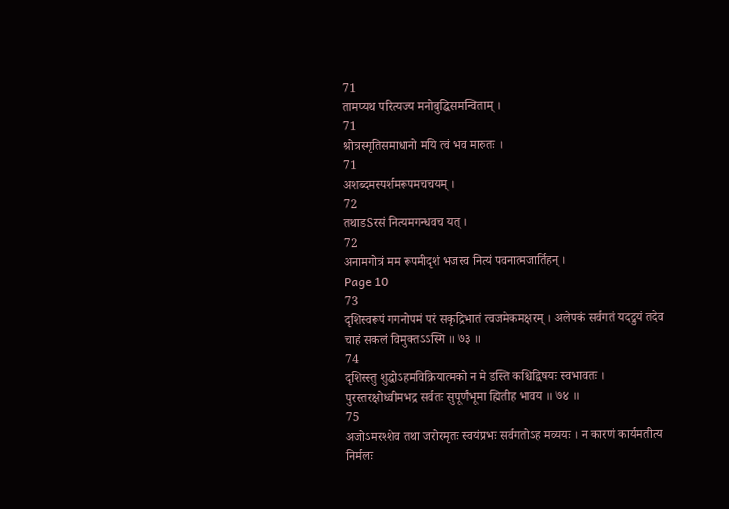71
तामप्यथ परित्यज्य मनोबुद्धिसमन्विताम् ।
71
श्रोत्रस्मृतिसमाधानो मयि त्वं भव मारुतः ।
71
अशब्दमस्पर्शमरूपमचचयम् ।
72
तथाडSरसं नित्यमगन्धवच यत् ।
72
अनामगोत्रं मम रूपमीदृशं भजस्व नित्यं पवनात्मजार्तिहन् ।
Page 10
73
दृशिस्वरूपं गगनोपमं परं सकृद्रिभातं त्वजमेकमक्षरम् । अलेपकं सर्वगतं यदद्रुयं तदेव चाहं सकलं विमुक्तऽऽस्मि ॥ ७३ ॥
74
दृशिस्स्तु शुद्धोऽहमविक्रियात्मको न मे डस्ति कश्चिद्विषयः स्वभावतः । पुरस्तरक्षोध्वीमभद्र सर्वतः सुपूर्णंभूमा ह्मितीह भावय ॥ ७४ ॥
75
अजोऽमरश्शेव तथा जरोरमृतः स्वयंप्रभः सर्वगतोऽह मव्ययः । न कारणं कार्यमतीत्य निर्मलः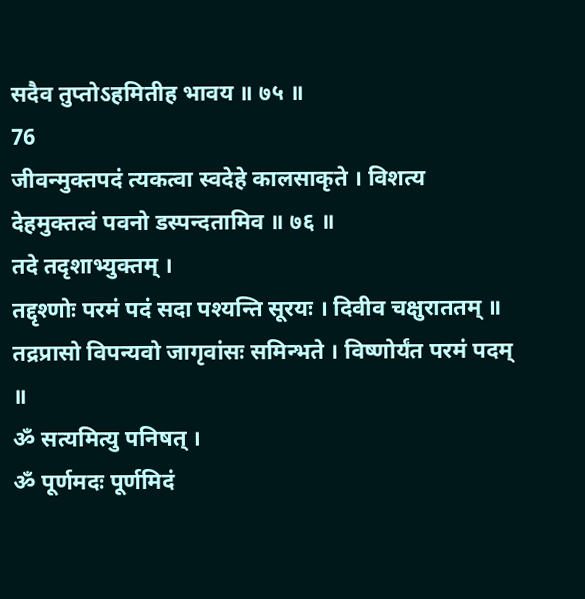सदैव तुप्तोऽहमितीह भावय ॥ ७५ ॥
76
जीवन्मुक्तपदं त्यकत्वा स्वदेहे कालसाकृते । विशत्य देहमुक्तत्वं पवनो डस्पन्दतामिव ॥ ७६ ॥
तदे तदृशाभ्युक्तम् ।
तद्दृश्णोः परमं पदं सदा पश्यन्ति सूरयः । दिवीव चक्षुराततम् ॥
तद्रप्रासो विपन्यवो जागृवांसः समिन्भते । विष्णोर्यंत परमं पदम् ॥
ॐ सत्यमित्यु पनिषत् ।
ॐ पूर्णमदः पूर्णमिदं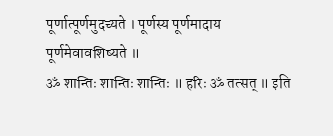पूर्णात्पूर्णमुदच्यते । पूर्णस्य पूर्णमादाय पूर्णमेवावशिष्यते ॥
ॐ शान्तिः शान्तिः शान्तिः ॥ हरिः ॐ तत्सत् ॥ इति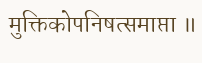मुक्तिकोपनिषत्समाप्ता ॥